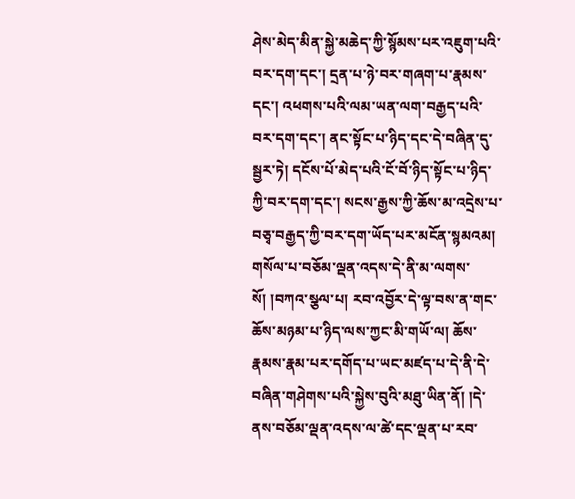ཤེས་མེད་མིན་སྐྱེ་མཆེད་ཀྱི་སྙོམས་པར་འཇུག་པའི་བར་དག་དང་། དྲན་པ་ཉེ་བར་གཞག་པ་རྣམས་དང་། འཕགས་པའི་ལམ་ཡན་ལག་བརྒྱད་པའི་བར་དག་དང་། ནང་སྟོང་པ་ཉིད་དང་དེ་བཞིན་དུ་སྦྱར་ཏེ། དངོས་པོ་མེད་པའི་ངོ་བོ་ཉིད་སྟོང་པ་ཉིད་ཀྱི་བར་དག་དང་། སངས་རྒྱས་ཀྱི་ཆོས་མ་འདྲེས་པ་བཅྭ་བརྒྱད་ཀྱི་བར་དག་ཡོད་པར་མངོན་སྙམའམ། གསོལ་པ་བཅོམ་ལྡན་འདས་དེ་ནི་མ་ལགས་སོ། །བཀའ་སྩལ་པ། རབ་འབྱོར་དེ་ལྟ་བས་ན་གང་ཆོས་མཉམ་པ་ཉིད་ལས་ཀྱང་མི་གཡོ་ལ། ཆོས་རྣམས་རྣམ་པར་དགོད་པ་ཡང་མཛད་པ་དེ་ནི་དེ་བཞིན་གཤེགས་པའི་སྐྱེས་བུའི་མཐུ་ཡིན་ནོ། །དེ་ནས་བཅོམ་ལྡན་འདས་ལ་ཚེ་དང་ལྡན་པ་རབ་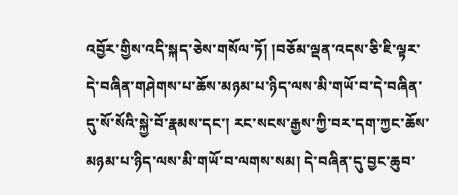འབྱོར་གྱིས་འདི་སྐད་ཅེས་གསོལ་ཏོ། །བཅོམ་ལྡན་འདས་ཅི་ཇི་ལྟར་དེ་བཞིན་གཤེགས་པ་ཆོས་མཉམ་པ་ཉིད་ལས་མི་གཡོ་བ་དེ་བཞིན་དུ་སོ་སོའི་སྐྱེ་བོ་རྣམས་དང་། རང་སངས་རྒྱས་ཀྱི་བར་དག་ཀྱང་ཆོས་མཉམ་པ་ཉིད་ལས་མི་གཡོ་བ་ལགས་སམ། དེ་བཞིན་དུ་བྱང་ཆུབ་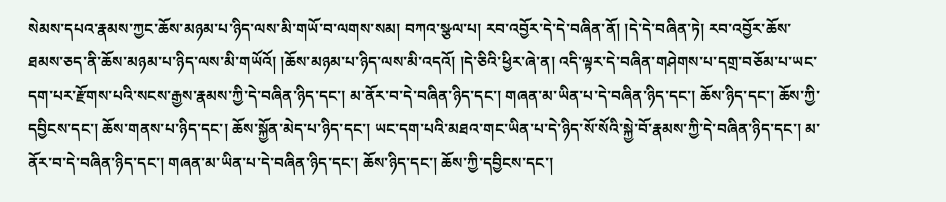སེམས་དཔའ་རྣམས་ཀྱང་ཆོས་མཉམ་པ་ཉིད་ལས་མི་གཡོ་བ་ལགས་སམ། བཀའ་སྩལ་པ། རབ་འབྱོར་དེ་དེ་བཞིན་ནོ། །དེ་དེ་བཞིན་ཏེ། རབ་འབྱོར་ཆོས་ཐམས་ཅད་ནི་ཆོས་མཉམ་པ་ཉིད་ལས་མི་གཡོའོ། །ཆོས་མཉམ་པ་ཉིད་ལས་མི་འདའོ། །དེ་ཅིའི་ཕྱིར་ཞེ་ན། འདི་ལྟར་དེ་བཞིན་གཤེགས་པ་དགྲ་བཅོམ་པ་ཡང་དག་པར་རྫོགས་པའི་སངས་རྒྱས་རྣམས་ཀྱི་དེ་བཞིན་ཉིད་དང་། མ་ནོར་བ་དེ་བཞིན་ཉིད་དང་། གཞན་མ་ཡིན་པ་དེ་བཞིན་ཉིད་དང་། ཆོས་ཉིད་དང་། ཆོས་ཀྱི་དབྱིངས་དང་། ཆོས་གནས་པ་ཉིད་དང་། ཆོས་སྐྱོན་མེད་པ་ཉིད་དང་། ཡང་དག་པའི་མཐའ་གང་ཡིན་པ་དེ་ཉིད་སོ་སོའི་སྐྱེ་བོ་རྣམས་ཀྱི་དེ་བཞིན་ཉིད་དང་། མ་ནོར་བ་དེ་བཞིན་ཉིད་དང་། གཞན་མ་ཡིན་པ་དེ་བཞིན་ཉིད་དང་། ཆོས་ཉིད་དང་། ཆོས་ཀྱི་དབྱིངས་དང་།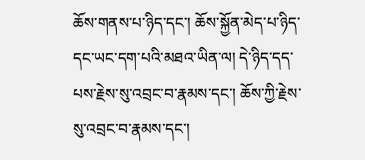ཆོས་གནས་པ་ཉིད་དང་། ཆོས་སྐྱོན་མེད་པ་ཉིད་དང་ཡང་དག་པའི་མཐའ་ཡིན་ལ། དེ་ཉིད་དད་པས་རྗེས་སུ་འབྲང་བ་རྣམས་དང་། ཆོས་ཀྱི་རྗེས་སུ་འབྲང་བ་རྣམས་དང་།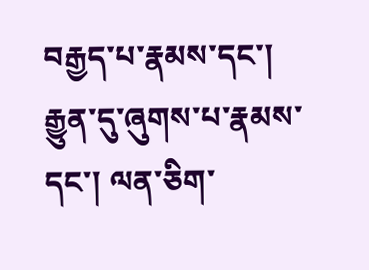བརྒྱད་པ་རྣམས་དང་། རྒྱུན་དུ་ཞུགས་པ་རྣམས་དང་། ལན་ཅིག་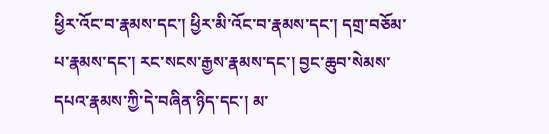ཕྱིར་འོང་བ་རྣམས་དང་། ཕྱིར་མི་འོང་བ་རྣམས་དང་། དགྲ་བཅོམ་པ་རྣམས་དང་། རང་སངས་རྒྱས་རྣམས་དང་། བྱང་ཆུབ་སེམས་དཔའ་རྣམས་ཀྱི་དེ་བཞིན་ཉིད་དང་། མ་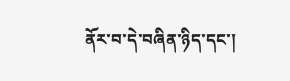ནོར་བ་དེ་བཞིན་ཉིད་དང་།